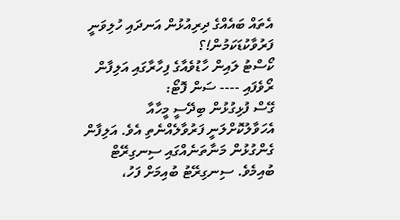އެތައް ބައެއްގެ ދިރިއުޅުން އަނދައި ހުލިވަނީ ފަރުވާކުޑަކަމުން!؟
ކޯސްޓު ލައިން ހާޑުވެއާގެ ފިހާރާގައި އަލިފާން ރޯވެފައި ---- ސަން ފޮޓޯ:
ގޭސް ފުޅިގުޅުން ބިދޭސީ މީހާއާ އެހަވާލުކޮށްލަނީ ފަރުވާލެއްނެތި އެވެ. އަލިފާން ގެންގުޅުން މަނާތަނެއްގައި ސިނގިރޭޓް ބުއިމެވެ. ސިނގިރޭޓު ބުއިމަށް ފަހު،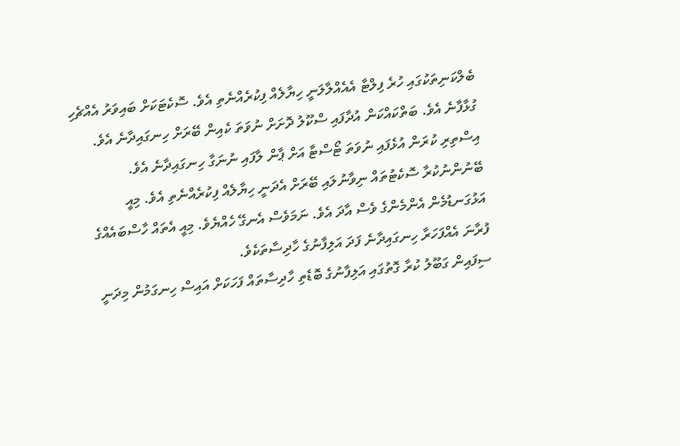ބެލްކަނިތަކުގައި ހުރެ ފިލްޓާ އެއެއްލާލަނީ ހިޔާލެއް ފިކުރެއްނެތި އެވެ. ސޮކެޓަކަށް ބައިވަރު އެއްޗެހި ގުޅާފާނެ އެވެ. ބަތްކައްކަން އުދާފައި ސްކޫލު ދޮށަށް ނުވަތަ ކެއިން ބޭރަށް ހިނގައިދާނެ އެވެ. އިސްތިރި ކުރަން އުޅެފައި ނުވަތަ ޓޯސްޓާ އަށް ޕާން ލާފައި ނުނަގާ ހިނގައިދާނެ އެވެ. ބޭނުންނުކުރާ ސޮކެޓުތައް ނިވާނުލައި ބޭރަށް އެދަނީ ހިޔާލެއް ފިކުރެއްނެތި އެވެ. މިއީ އަޅުގަނޑުމެން އެންމެންގެ ވެސް އާދަ އެވެ. ނަމަވެސް އެނގޭ ހެއްޔެވެ. މިއީ އެތައް ހާސްބައެއްގެ ފުރާނަ އެއްފަހަރާ ހިނގައިދާނެ ފަދަ އަލިފާނުގެ ހާދިސާތަކެވެ.
ސިފައިން ގަބޫލު ކުރާ ގޮތުގައި އަލިފާނުގެ ބޮޑެތި ހާދިސާތައް ފަހަކަށް އައިސް ހިނގަމުން މިދަނީ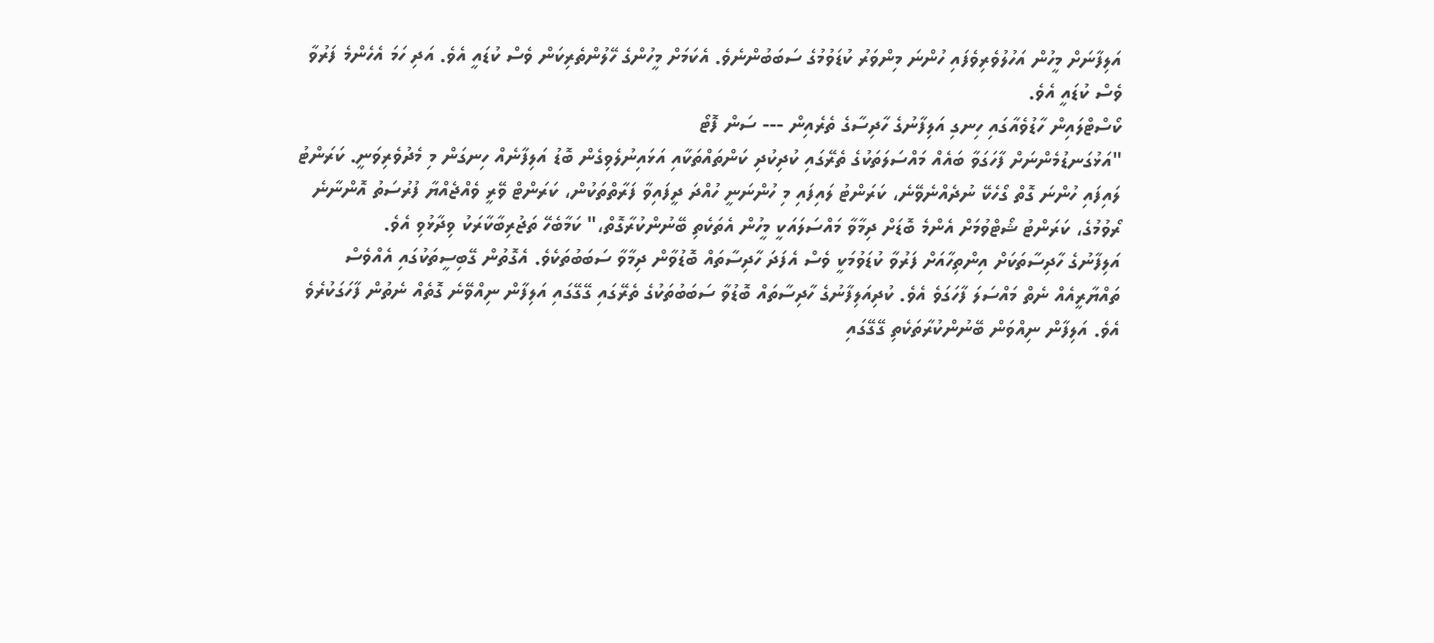އަލިފާނަށް މީހުން އަހުލުވެރިވެފައި ހުންނަ މިންވަރު ކުޑަވުމުގެ ސަބަބުންނެވެ. އެކަމަށް މީހުންގެ ހޭލުންތެރިކަން ވެސް ކުޑައީ އެވެ. އަދި ހަމަ އެހެންމެ ފަރުވާ ވެސް ކުޑައީ އެވެ.
ކޯސްޓްލައިން ހާޑުވެއާގައި ހިނގި އަލިފާނުގެ ހާދިސާގެ ތެރެއިން --- ސަން ފޮޓޯ
"އަޅުގަނޑުމެންނަށް ފާހަގަވާ ބައެއް މައްސަލަތަކުގެ ތެރޭގައި ކުދިކުދި ކަންތައްތަކާއި އަޅައިނުލެވިގެން ބޮޑު އަލިފާނެއް ހިނގަން މި މެދުވެރިވަނީ. ކަރަންޓު ލައިފައި ހުންނަ ގޮތް ގޯހެކޭ ނުދެއްނެވޭނެ، ކަރަންޓު ލައިފައި މި ހުންނަނީ ހުއްދަ ދީފައިވާ ފަރާތްތަކުން، ކަރަންޓް ވޭރީ ވެއްޖެއްޔާ ފުރުސަތު އޮންނާނެ ރޯވުމުގެ، ކަރަންޓު ޝޯޓްވުމަށް އެންމެ ބޮޑަށް ދިމާވާ މައްސަލައަކީ މީހުން އެތަކެތި ބޭނުންކުރާގޮތް،" ކަމާބެހޭ ތަޖުރިބާކާރަކު ވިދާޅުވި އެވެ.
އަލިފާނުގެ ހާދިސާތަކަށް އިންތިހާއަށް ފަރުވާ ކުޑަވުމަކީ ވެސް އެފަދަ ހާދިސާތައް ބޮޑުވާން ދިމާވާ ސަބަބުތަކެވެ. އެގޮތުން ގޭބިސީތަކުގައި އެއްވެސް ތައްޔާރީއެއް ނެތް މައްސަލަ ފާހަގަވެ އެވެ. ކުދިއަލިފާނުގެ ހާދިސާތައް ބޮޑުވާ ސަބަބުތަކުގެ ތެރޭގައި ގޭގޭގައި އަލިފާން ނިއްވޭނެ ގޮތެއް ނެތުން ފާހަގަކުރެވެ އެވެ. އަލިފާން ނިއްވަން ބޭނުންކުރާތަކެތި ގޭގޭގައި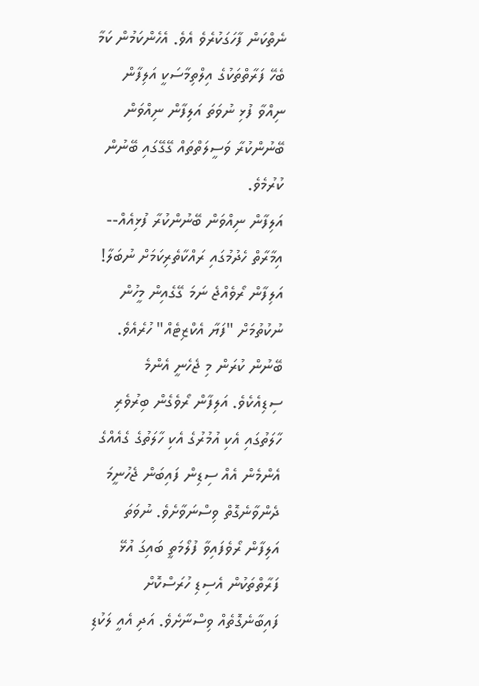ނެތްކަން ފާހަގަކުރެވެ އެވެ. އެހެންކަމުން ކަމާ ބެހޭ ފަރާތްތަކުގެ އިލްތިމާސަކީ އަލިފާން ނިއްވާ ފުޅި ނުވަތަ އަލިފާން ނިއްވަން ބޭނުންކުރާ ވަސީލަތްތައް ގޭގޭގައި ބޭނުން ކުރުމެވެ.
އަލިފާން ނިއްވަން ބޭނުންކުރާ ފުޅިއެއް--
އިމާރާތް ހެދުމުގައި ރައްކާތެރިކަމަށް ނުބަލާ!
އަލިފާން ރޯވެއްޖެ ނަމަ ގޭގެއިން މީހުން ނުކުތުމަށް "ފަޔާ އެކްޒިޓެއް" ހުރެއެވެ. ބޭނުން ކުރަން މި ޖެހެނީ އެންމެ ސިޑިއެކެވެ. އަލިފާން ރޯވެގެން ބިރުވެރި ހާލަތުގައި އެކި އުމުރުގެ އެކި ހާލަތުގެ ގެއެއްގެ އެންމެން އެއް ސިޑިން ފައިބަން ޖެހުނީމަ ދެންވާނެގޮތް ވިސްނަވާށެވެ. ނުވަތަ އަލިފާން ރޯވެފައިވާ ފުލޯމަތީ ބައިގަ އުޅޭ ފަރާތްތަކުން އެސިޑި ހުރަސްކޮށް ފައިބާނެގޮތެއް ވިސްނާށެވެ. އަދި އެއީ ލަކުޑި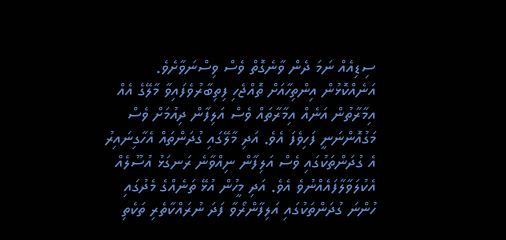ސިޑިއެއް ނަމަ ދެން ވާނެގޮތް ވެސް ވިސްނަވާށެވެ.
އަނެއްކޮޅުން އިންތިހާއަށް ތޮއްޖެހި ފިތިބާރުވެފައިވާ މާލޭގެ އެއް އިމާރާތުން އަނެއް އިމާރާތައް ވެސް އަލިފާން ދިއުމަށް ވެސް މަގުއޮންނަނީ ފަހިވެފަ އެވެ. އަދި މާލޭގައި ގުދަންތައް އެހާގިނައިރު އެ ގުދަންތަކުގައި ވެސް އަލިފާން ނިއްވާނެ ރަނގަޅު އުސޫލެއް އެކުލަވާލާފައެއްނުވެ އެވެ. އަދި މީހުން އުޅޭ ތަނެއްގެ މެދުގައި ހުންނަ ގުދަންތަކުގައި އަލިފާންރޯވާ ފަދަ ނުރައްކާތެރި ތަކެތި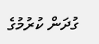ގުދަން ކުރުމުގެ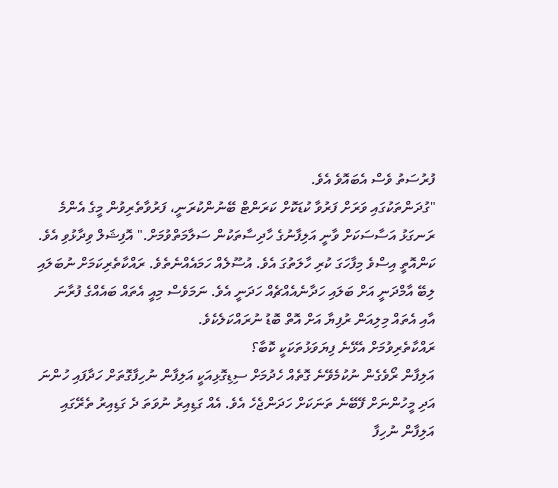ފުރުސަތު ވެސް އެބައޮވެ އެވެ.
"ގުދަންތަކުގައި ވަރަށް ފަރުވާ ކުޑަކޮށް ކަރަންޓް ބޭނުންކުރަނީ، ފަރުވާތެރިވުން މީގެ އެންމެ ރަނގަޅު އަސާސަކަށް ވާނީ އަލިފާނުގެ ހާދިސާތަކުން ސަލާމަތްވުމަށް." އޮފިޝަލް ވިދާޅުވި އެވެ.
ކަންއޮތީ އިސްވެ މިފާހަގަ ކުރި ހާލަތުގަ އެވެ. އުސޫލެއް ހަމައެއްނެތެވެ. ރައްކާތެރިކަމަށް ނުބަލައި ލިބޭ އާމްދަނީ އަށް ބަލައި ހަދާނެއެއްޗެއް ހަދަނީ އެވެ. ނަމަވެސް މިއީ އެތައް ބައެއްގެ ފުރާނަ އާއި އެތައް މިލިއަން ރުފިޔާ އަށް އޮތް ބޮޑު ނުރައްކަލެކެވެ.
ރައްކާތެރިވުމަށް އެޅޭނެ ފިޔަވަޅުތަކަކީ ކޮބާ؟
އަލިފާން ރޯވެގެން ނުކުމެވޭނެ ގޮތެއް ހެދުމަށް ސިޑިގޮޅިއަކީ އަލިފާން ނުހިފާގޮތަށް ހަދާފައި ހުންނަ އަދި މީހުންނަށް ފޭބޭނެ ތަނަކަށް ހަދަންޖެހެ އެވެ. އެއް ގަޑިއިރު ނުވަތަ ދެ ގަޑިއިރު ތެރޭގައި އަލިފާން ނުހިފާ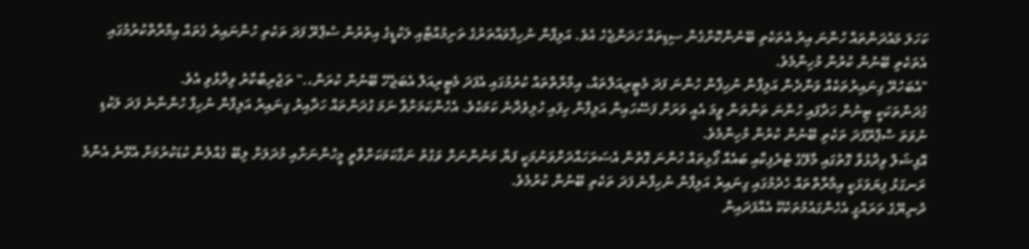ކަހަލަ މައުދަންތައް ހުންނަ އިރު އެތަކެތި ބޭނުންކޮށްގެން ސިޑިތައް ހަދަންޖެހެ އެވެ. އަލިފާން ނުހިފާވައްތަރުގެ ތަށިމުއްޓާއި ލަކުޑީގެ އިތުރުން ސުޕްރޭ ފަދަ ތަކެތި ހުންނައިރު ގެތައް އިމާރާތްކުރުމުގައި އެތަކެތި ބޭނުން ކުރުން މުހިންމެވެ.
"އެބަހުރޭ ގިނައިރުތަކެއް ވަންދެން އަލިފާން ނުހިފާން ހުންނަ ފަދަ މެޓީރިއަލްތައް، އިމާރާތްތައް ކުރުމުގައި އެފަދަ މެޓީރިއަލް އެބަޖެހޭ ބޭނުން ކުރަން،." ތަޖުރިބާކާރު ވިދާޅުވި އެވެ.
ގުދަންތަކަކީ ޓިނުން ހަދާފައި ހުންނަ ތަންތަން ވީމަ އެއީ ވަރަށް ފަސޭހައިން އަލިފާން ހިފައި ހުލިވެދާނެ ކަމަކެވެ. އެހެންކަމަށްވާ ނަމަ ގުދަންތައް ހަދާއިރު ގިނައިރު އަލިފާން ނުހިފާ ހުންނާނެ ފަދަ ލަކުޑި ނުވަތަ ސްޕްރޭފަދަ ތަކެތި ބޭނުން ކުރުން މުހިންމެވެ.
އޮފިޝަލް ވިދާޅުވާ ގޮތުގައި މާލޭގެ ޓުރެފިކާއި ބައެއް ގޯޅިތައް ހުންނަ ގޮތުން އެސަރަހައްދަށްވަނުމަކީ ފަޔާ މަނުންނަށް ވަގުތު ނަގާކަމަކަށްވާތީ މީހުންނަށާއި މުދަލަށް ލިބޭ ގެއްލުން ކުޑަކުރުމަށް އެޅޭނެ އެންމެ ރަނގަޅު ފިޔަވަޅަކީ އިމާރާތްތައް ހެދުމުގައި ގިނައިރު އަލިފާން ނުހިފާނެ ފަދަ ތަކެތި ބޭނުން ކުރުމެވެ.
ދުނިޔޭގެ ތަރައްގީ އެހެންގައުމުތަކެކޭ އެއްފަދައިން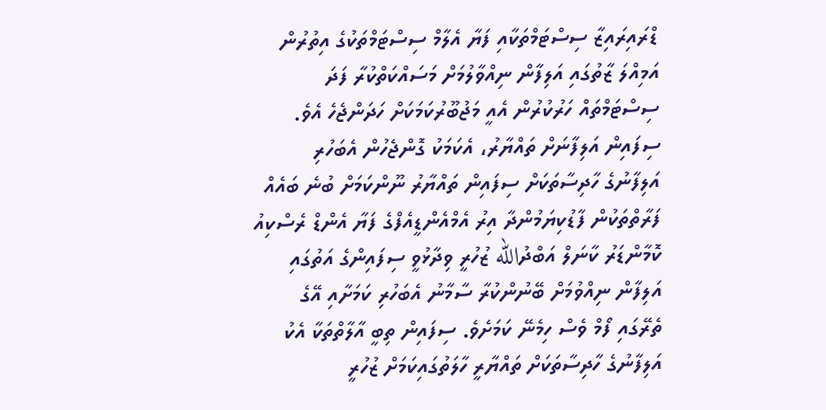ޑްރައިރައިޒާ ސިސްޓަމްތަކާއި ފަޔާ އެލާމް ސިސްޓަމްތަކުގެ އިތުރުން އަމިއްލަ ޒާތުގައި އަލިފާން ނިއްވާލުމަށް މަސައްކަތްކުރާ ފަދަ ސިސްޓަމްތައް ހަރުކުރުން އެއީ މަޖުބޫރުކަމަކަށް ހަދަންޖެހެ އެވެ.
ސިފައިން އަލިފާނަށް ތައްޔާރު، އެކަމަކު ގޮންޖެހުން އެބަހުރި
އަލިފާނުގެ ހާދިސާތަކަށް ސިފައިން ތައްޔާރު ނޫންކަމަށް ބުނެ ބައެއް ފަރާތްތަކުން ފާޑުކިޔަމުންދާ އިރު އެމްއެންޑީއެފްގެ ފަޔާ އެންޑް ރެސްކިއު ކޮމާންޑަރު ކާނަލް އަބްދުالله ޒުހުރީ ވިދާޅުވީ ސިފައިންގެ އަތުގައި އަލިފާން ނިއްވުމަށް ބޭނުންކުރާ ސާމާނު އެބަހުރި ކަމަށާއި އޭގެ ތެރޭގައި ފޯމް ވެސް ހިމެނޭ ކަމަށެވެ. ސިފައިން ތިބީ އާލާތްތަކާ އެކު އަލިފާނުގެ ހާދިސާތަކަށް ތައްޔާރީ ހާލަތުގައިކަމަށް ޒުހުރީ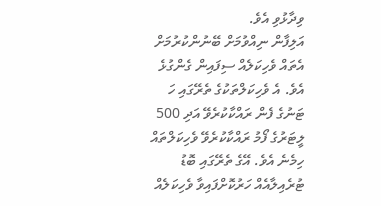ވިދާޅުވި އެވެ.
އަލިފާން ނިއްވުމަށް ބޭނުންކުރުމަށް އެތައް ވެހިކަލެއް ސިފައިން ގެންގުޅެ އެވެ. އެ ވެހިކަލްތަކުގެ ތެރޭގައި ހަ ޓަނުގެ ފެން ރައްކާކުރެވޭ އަދި 500 ލީޓަރުގެ ފޯމު ރައްކާކުރެވޭ ވެހިކަލްތައް ހިމެނެ އެވެ. އޭގެ ތެރޭގައި ބޮޑު ޓުރެއިލާއެއް ހަރުކޮށްފައިވާ ވެހިކަލެއް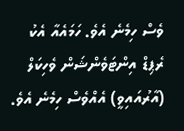ވެސް ހިމެނެ އެވެ. ހަމައެއާ އެކު ރެޕިޑް އިންޓަވެންޝަން ވެހިކަލް (އާރުއައިވީ) އެއްވެސް ހިމެނެ އެވެ.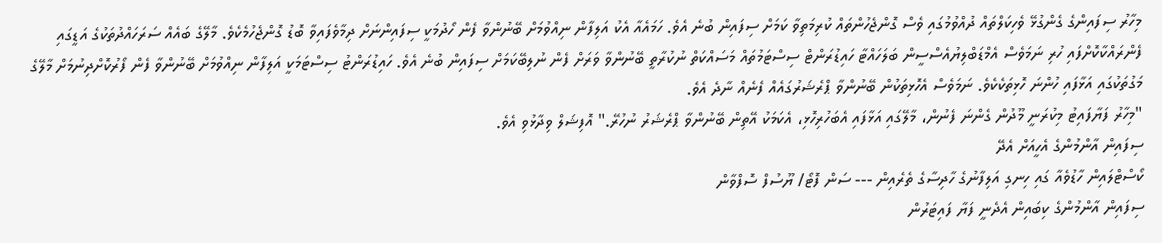މިހާރު ސިފައިންގެ ގެންގުޅޭ ވެހިކަލްތައް ދުއްވުމުގައި ވެސް ގޮންޖެހުންތައް ކުރިމަތިވާ ކަމަށް ސިފައިން ބުނެ އެވެ. ހަމައެއާ އެކު އަލިފާން ނިއްވުމަށް ބޭނުންވާ ފެން ހޯދުމަކީ ސިފައިންނަށް ދިމާވެފައިވާ ބޮޑު ގޮންޖެހުމެކެވެ. މާލޭގެ ބައެއް ސަރަހައްދުތަކުގެ އަޑީގައި ފެންރައްކާކޮށްފައި ހުރި ނަމަވެސް އެމްޑަބްލިޔުއެސްސީން ބަލަހައްޓާ ހައިޑުރަންޓް ސިސްޓަމުތައް މަސައްކަތް ނުކުރާތީ ބޭނުންވާ ވަރަށް ފެން ނުލިބޭކަމަށް ސިފައިން ބުނެ އެވެ. ހައިޑުރަންޓު ސިސްޓަމަކީ އަލިފާން ނިއްވުމަށް ބޭނުންވާ ފެން ފޯރުކޮށްދިނުމަށް މާލޭގެ މަގުތަކުގައި އަޅާފައި ހުންނަ ހޮޅިތަކެކެވެ. ނަމަވެސް އެހޮޅިތަކުން ބޭނުންވާ ޕްރެޝަރުގައެއް ފެނެއް ނާދެ އެވެ.
"މިހާރު ފަޔާފައިޓު މިކުރަނީ މޫދުން ގެންނަ ފެނުން، މާލޭގައި އަޅާފައި އެބަހުރިހޮޅި، އެކަމަކު އޭތިން ބޭނުންވާ ޕްރެޝަރު ނުހުރޭ." އޮފިޝަލް ވިދާޅުވި އެވެ.
ސިފައިން އާންމުންގެ އެހީއަށް އެދޭ
ކޯސްޓްލައިން ހާޑުވެއާ ގައި ހިނގި އަލިފާނުގެ ހާދިސާގެ ތެރެއިން --- ސަން ފޮޓޯ/ ޔޫސުފް ސޮފްވާން
ސިފައިން އާންމުންގެ ކިބައިން އެދެނީ ފަޔާ ފައިޓަރުން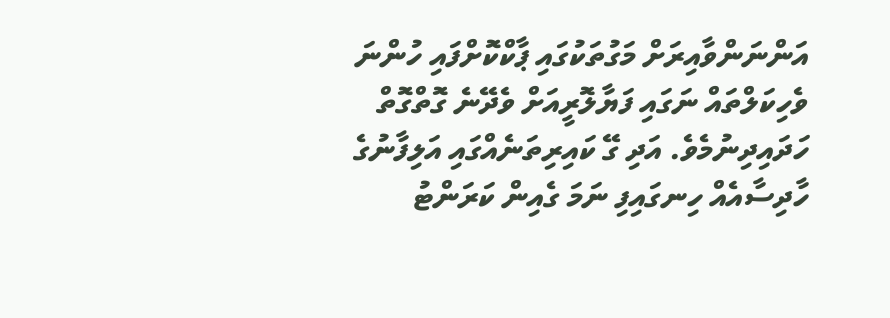އަންނަންވާއިރަށް މަގުތަކުގައި ޕާކްކޮށްފައި ހުންނަ ވެހިކަލްތައް ނަގައި ފަޔާލޮރީއަށް ވެދޭނެ ގޮތްގޮތް ހަދައިދިނުމެވެ. އަދި ގޭ ކައިރިތަނެއްގައި އަލިފާނުގެ ހާދިސާއެއް ހިނގައިފި ނަމަ ގެއިން ކަރަންޓު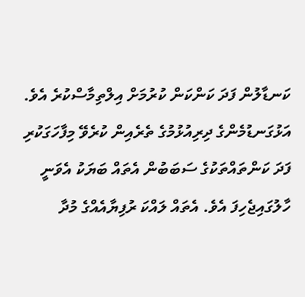ކަނޑާލުން ފަދަ ކަންކަން ކުރުމަށް އިލްތިމާސްކުރެ އެވެ.
އަޅުގަނޑުމެންގެ ދިރިއުޅުމުގެ ތެރެއިން ކުރެވޭ މިފާހަގަކުރި ފަދަ ކަންތައްތަކުގެ ސަބަބުން އެތައް ބަޔަކު އެވަނީ ހާލުގައިޖެހިފަ އެވެ. އެތައް ލައްކަ ރުފިޔާއެއްގެ މުދާ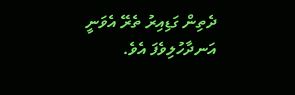ދެތިން ގަޑިއިރު ތެރޭ އެވަނީ އަނދާހުލިވެފަ އެވެ.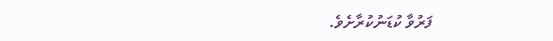ފަރުވާ ކުޑަނުކުރާށެވެ.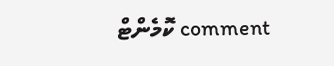comment ކޮމެންޓް